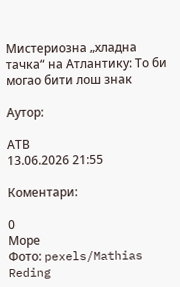Мистериозна „хладна тачка“ на Атлантику: То би могао бити лош знак

Аутор:

АТВ
13.06.2026 21:55

Коментари:

0
Море
Фото: pexels/Mathias Reding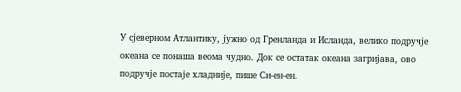У сјеверном Атлантику, јужно од Гренланда и Исланда, велико подручје океана се понаша веома чудно. Док се остатак океана загријава, ово подручје постаје хладније, пише Си-ен-ен.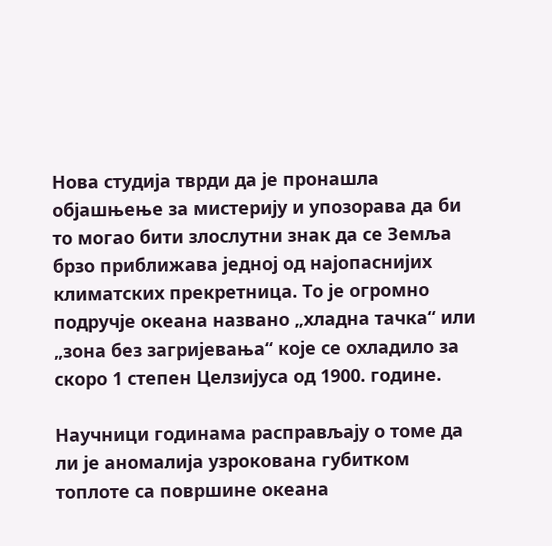Нова студија тврди да је пронашла објашњење за мистерију и упозорава да би то могао бити злослутни знак да се Земља брзо приближава једној од најопаснијих климатских прекретница. То је огромно подручје океана названо „хладна тачка“ или „зона без загријевања“ које се охладило за скоро 1 степен Целзијуса од 1900. године.

Научници годинама расправљају о томе да ли је аномалија узрокована губитком топлоте са површине океана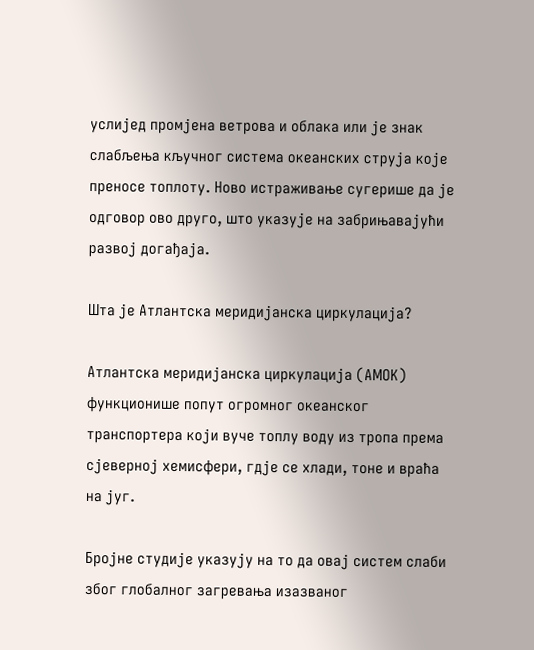услијед промјена ветрова и облака или је знак слабљења кључног система океанских струја које преносе топлоту. Ново истраживање сугерише да је одговор ово друго, што указује на забрињавајући развој догађаја.

Шта је Атлантска меридијанска циркулација?

Атлантска меридијанска циркулација (АМОК) функционише попут огромног океанског транспортера који вуче топлу воду из тропа према сјеверној хемисфери, гдје се хлади, тоне и враћа на југ.

Бројне студије указују на то да овај систем слаби због глобалног загревања изазваног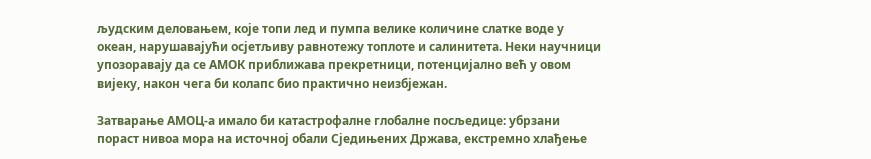људским деловањем, које топи лед и пумпа велике количине слатке воде у океан, нарушавајући осјетљиву равнотежу топлоте и салинитета. Неки научници упозоравају да се АМОК приближава прекретници, потенцијално већ у овом вијеку, након чега би колапс био практично неизбјежан.

Затварање АМОЦ-а имало би катастрофалне глобалне посљедице: убрзани пораст нивоа мора на источној обали Сједињених Држава, екстремно хлађење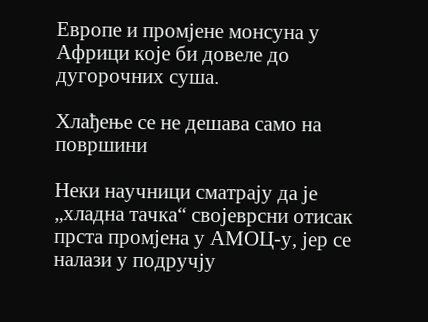Европе и промјене монсуна у Африци које би довеле до дугорочних суша.

Хлађење се не дешава само на површини

Неки научници сматрају да је „хладна тачка“ својеврсни отисак прста промјена у АМОЦ-у, јер се налази у подручју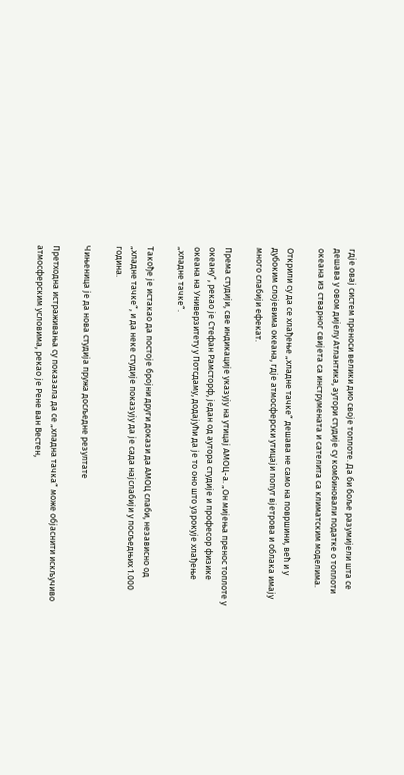гдје овај систем преноси велики дио своје топлоте. Да би боље разумијели шта се дешава у овом дијелу Атлантика, аутори студије су комбиновали податке о топлоти океана из стварног свијета са инструмената и сателита са климатским моделима.

Открили су да се хлађење „хладне тачке“ дешава не само на површини, већ и у дубоким слојевима океана, гдје атмосферски утицаји попут вјетрова и облака имају много слабији ефекат.

Према студији, све индикације указују на утицај АМОЦ-а. „Он мијења пренос топлоте у океану“, рекао је Стефан Рамсторф, један од аутора студије и професор физике океана на Универзитету у Потсдаму, додајући да је то оно што узрокује хлађење „хладне тачке“.

Такође је истакао да постоје бројни други докази да АМОЦ слаби, независно од „хладне тачке“, и да неке студије показују да је сада најслабији у посљедњих 1.000 година.

Чињеница је да нова студија пружа досљедне резултате

Претходна истраживања су показала да се „хладна тачка“ може објаснити искључиво атмосферским условима, рекао је Рене ван Вестен,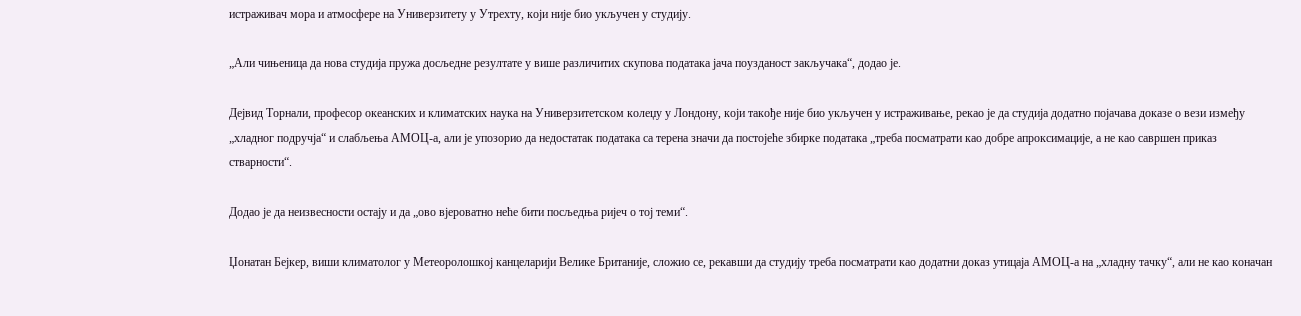истраживач мора и атмосфере на Универзитету у Утрехту, који није био укључен у студију.

„Али чињеница да нова студија пружа досљедне резултате у више различитих скупова података јача поузданост закључака“, додао је.

Дејвид Торнали, професор океанских и климатских наука на Универзитетском колеџу у Лондону, који такође није био укључен у истраживање, рекао је да студија додатно појачава доказе о вези између „хладног подручја“ и слабљења АМОЦ-а, али је упозорио да недостатак података са терена значи да постојеће збирке података „треба посматрати као добре апроксимације, а не као савршен приказ стварности“.

Додао је да неизвесности остају и да „ово вјероватно неће бити посљедња ријеч о тој теми“.

Џонатан Бејкер, виши климатолог у Метеоролошкој канцеларији Велике Британије, сложио се, рекавши да студију треба посматрати као додатни доказ утицаја АМОЦ-а на „хладну тачку“, али не као коначан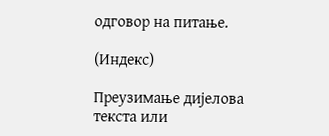одговор на питање.

(Индекс)

Преузимање дијелова текста или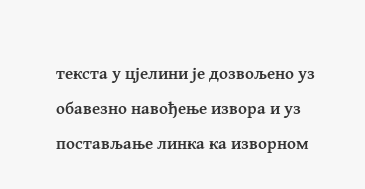текста у цјелини је дозвољено уз обавезно навођење извора и уз постављање линка ка изворном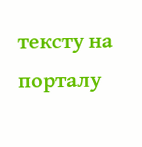тексту на порталу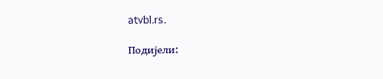atvbl.rs.

Подијели: